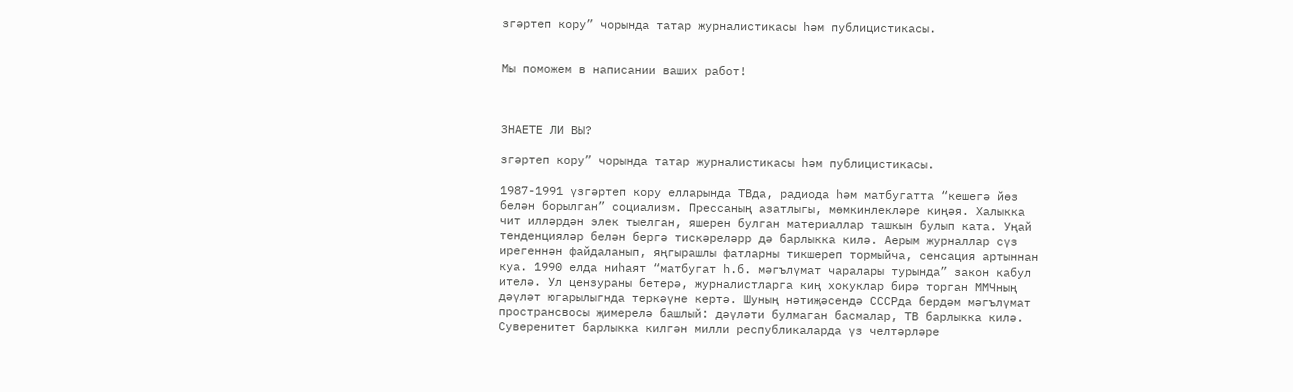згәртеп кору” чорында татар журналистикасы һәм публицистикасы.


Мы поможем в написании ваших работ!



ЗНАЕТЕ ЛИ ВЫ?

згәртеп кору” чорында татар журналистикасы һәм публицистикасы.

1987-1991 үзгәртеп кору елларында ТВда, радиода һәм матбугатта “кешегә йөз белән борылган” социализм. Прессаның азатлыгы, мөмкинлекләре киңәя. Халыкка чит илләрдән элек тыелган, яшерен булган материаллар ташкын булып ката. Уңай тенденцияләр белән бергә тискәреләрр дә барлыкка килә. Аерым журналлар сүз ирегеннән файдаланып, яңгырашлы фатларны тикшереп тормыйча, сенсация артыннан куа. 1990 елда ниһаят “матбугат һ.б. мәгълүмат чаралары турында” закон кабул ителә. Ул цензураны бетерә, журналистларга киң хокуклар бирә торган ММЧның дәүләт югарылыгнда теркәүне кертә. Шуның нәтиҗәсендә СССРда бердәм мәгълүмат пространсвосы җимерелә башлый: дәүләти булмаган басмалар, ТВ барлыкка килә. Суверенитет барлыкка килгән милли республикаларда үз челтәрләре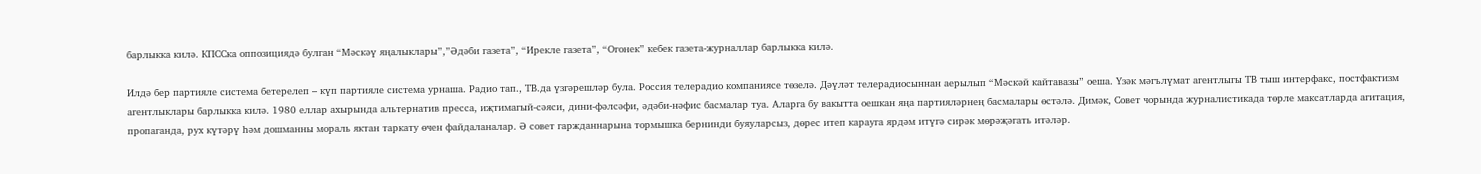барлыкка килә. КПССка оппозициядә булган “Мәскәү яңалыклары”,”Әдәби газета”, “Ирекле газета”, “Огонек” кебек газета-журналлар барлыкка килә.

Илдә бер партияле система бетерелеп – күп партияле система урнаша. Радио тап., ТВ.да үзгәрешләр була. Россия телерадио компаниясе төзелә. Дәүләт телерадиосыннан аерылып “Мәскәй кайтавазы” оеша. Үзәк мәгълүмат агентлыгы ТВ тыш интерфакс, постфактизм агентлыклары барлыкка килә. 1980 еллар ахырында альтернатив пресса, иҗтимагый-сәяси, дини-фәлсәфи, әдәби-нәфис басмалар туа. Аларга бу вакытта оешкан яңа партияләрнең басмалары өстәлә. Димәк, Совет чорында журналистикада төрле максатларда агитация, пропаганда, рух күтәрү һәм дошманны мораль яктан таркату өчен файдаланалар. Ә совет гаржданнарына тормышка бернинди буяуларсыз, дөрес итеп карауга ярдәм итүгә сирәк мөрәҗәгать итәләр.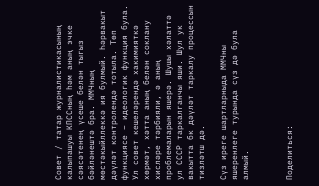Совет / татар журналистикасының калыпашуы КПССның һәм аның эчке сәясәтенең үсеше белән тыгыз бәйләнештә бра. ММЧның мөстәкыйллеккә ия булмый. Һәрвакыт дәүләт контролендә тотыла. Төп функциясе – идеологик функция була. Ул совет кешеләрендә хакимияткә хөрмәт, хәтта аның белән соклану хисләре тәрбияли, ә аның проблемаларын яшерә. Шушы хәлаттә ул СССР таркалганчы яши. Шул ук вакытта бк дәүләт таркалу процессын тизләтш дә.

Сүз иреге шартларныда ММЧны яшеренлеге турында сүз дә була алмый.



Поделиться: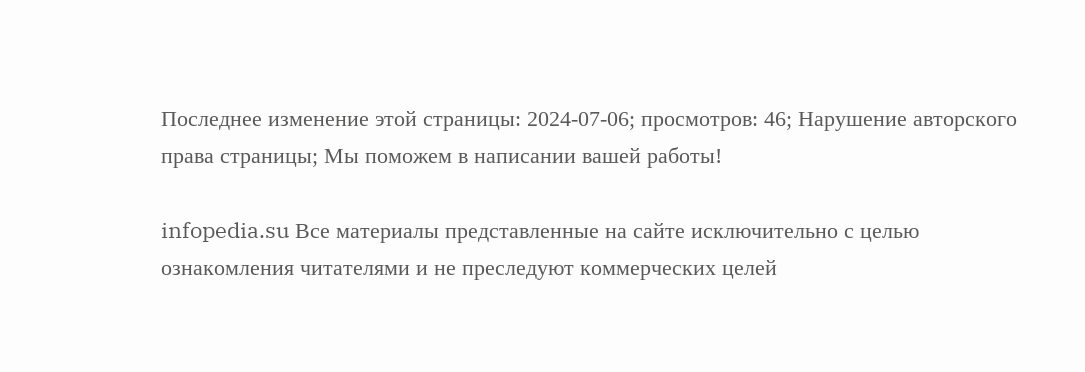Последнее изменение этой страницы: 2024-07-06; просмотров: 46; Нарушение авторского права страницы; Мы поможем в написании вашей работы!

infopedia.su Все материалы представленные на сайте исключительно с целью ознакомления читателями и не преследуют коммерческих целей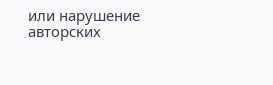или нарушение авторских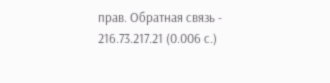прав. Обратная связь - 216.73.217.21 (0.006 с.)